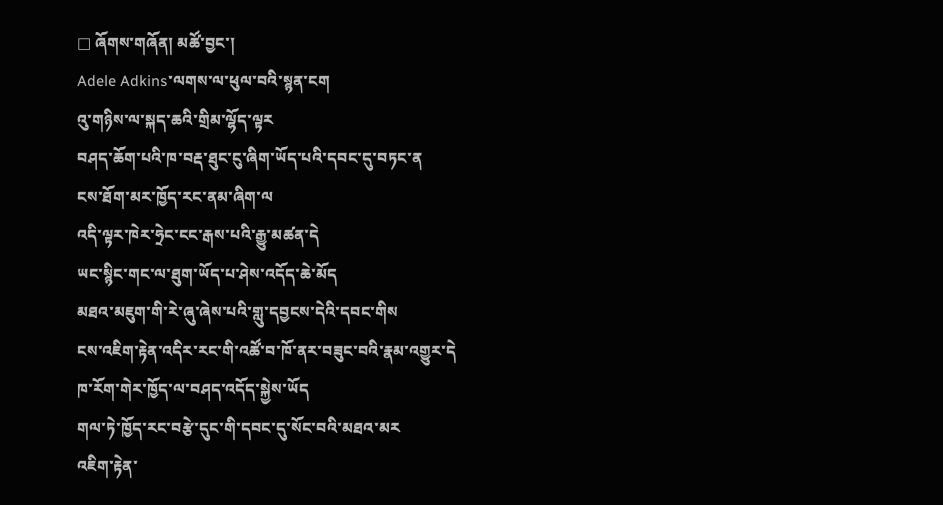□ ཞོགས་གཞོན། མཚོ་བྱང་།
Adele Adkins་ལགས་ལ་ཕུལ་བའི་སྙན་ངག
འུ་གཉིས་ལ་སྐད་ཆའི་གྲིམ་ལྷོད་ལྟར
བཤད་ཆོག་པའི་ཁ་བརྡ་ཐུང་ངུ་ཞིག་ཡོད་པའི་དབང་དུ་བཏང་ན
ངས་ཐོག་མར་ཁྱོད་རང་ནམ་ཞིག་ལ
འདི་ལྟར་ཁེར་ཧྲེང་ངང་རྒས་པའི་རྒྱུ་མཚན་དེ
ཡང་སྙིང་གང་ལ་ཐུག་ཡོད་པ་ཤེས་འདོད་ཆེ་མོད
མཐའ་མཇུག་གི་རེ་ཞུ་ཞེས་པའི་གླུ་དབྱངས་དེའི་དབང་གིས
ངས་འཇིག་རྟེན་འདིར་རང་གི་འཚོ་བ་ཁོ་ནར་བཟུང་བའི་རྣམ་འགྱུར་དེ
ཁ་རོག་གེར་ཁྱོད་ལ་བཤད་འདོད་སྐྱེས་ཡོད
གལ་ཏེ་ཁྱོད་རང་བརྩེ་དུང་གི་དབང་དུ་སོང་བའི་མཐའ་མར
འཇིག་རྟེན་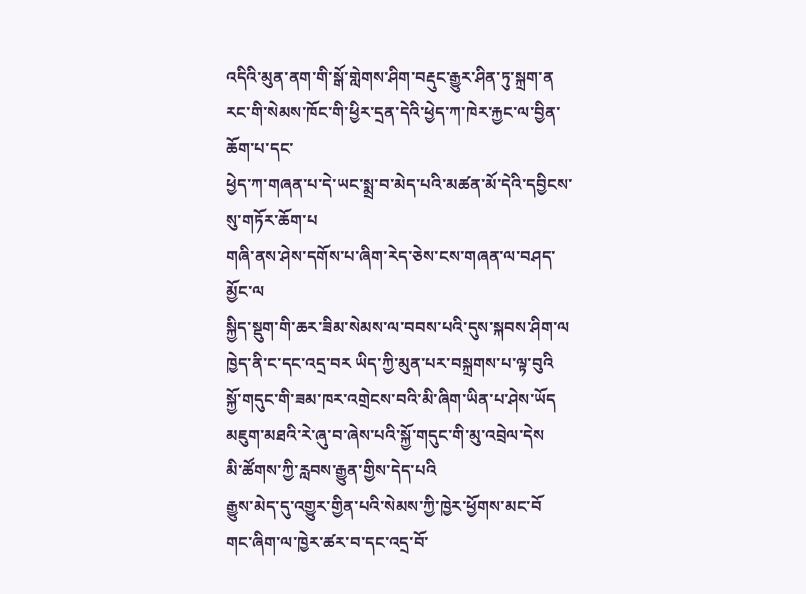འདིའི་མུན་ནག་གི་སྒོ་གླེགས་ཤིག་བརྡུང་རྒྱུར་ཤིན་ཏུ་སྐྲག་ན
རང་གི་སེམས་ཁོང་གི་ཕྱིར་དྲན་དེའི་ཕྱེད་ཀ་ཁེར་རྐྱང་ལ་བྱིན་ཆོག་པ་དང་
ཕྱེད་ཀ་གཞན་པ་དེ་ཡང་སྨྲ་བ་མེད་པའི་མཚན་མོ་དེའི་དབྱིངས་སུ་གཏོར་ཆོག་པ
གཞི་ནས་ཤེས་དགོས་པ་ཞིག་རེད་ཅེས་ངས་གཞན་ལ་བཤད་མྱོང་ལ
སྐྱིད་སྡུག་གི་ཆར་ཟིམ་སེམས་ལ་བབས་པའི་དུས་སྐབས་ཤིག་ལ
ཁྱེད་ནི་ང་དང་འདྲ་བར ཡིད་ཀྱི་མུན་པར་བསྐྲགས་པ་ལྟ་བུའི
སྐྱོ་གདུང་གི་ཟམ་ཁར་འགྲེངས་བའི་མི་ཞིག་ཡིན་པ་ཤེས་ཡོད
མཇུག་མཐའི་རེ་ཞུ་བ་ཞེས་པའི་སྐྱོ་གདུང་གི་མུ་འབྲེལ་དེས
མི་ཚོགས་ཀྱི་རླབས་རྒྱུན་གྱིས་དེད་པའི
རྒྱུས་མེད་དུ་འགྱུར་གྱིན་པའི་སེམས་ཀྱི་ཁྱེར་ཕྱོགས་མང་བོ
གང་ཞིག་ལ་ཁྱེར་ཚར་བ་དང་འདྲ་བོ་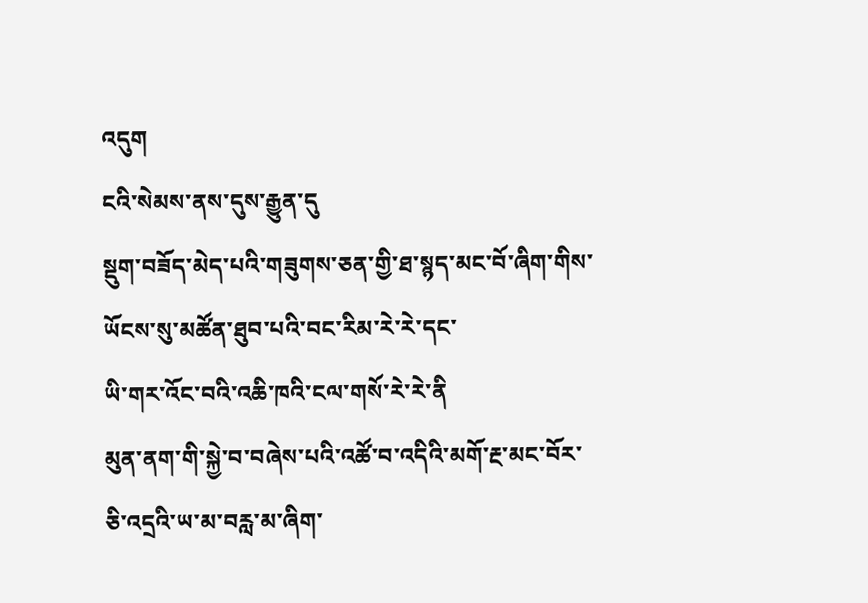འདུག
ངའི་སེམས་ནས་དུས་རྒྱུན་དུ
སྡུག་བཟོད་མེད་པའི་གཟུགས་ཅན་གྱི་ཐ་སྙད་མང་བོ་ཞིག་གིས་
ཡོངས་སུ་མཚོན་ཐུབ་པའི་བང་རིམ་རེ་རེ་དང་
ཡི་གར་འོང་བའི་འཆི་ཁའི་ངལ་གསོ་རེ་རེ་ནི
མུན་ནག་གི་སྐྱེ་བ་བཞེས་པའི་འཚོ་བ་འདིའི་མགོ་རྔ་མང་བོར་
ཅི་འདྲའི་ཡ་མ་བརླ་མ་ཞིག་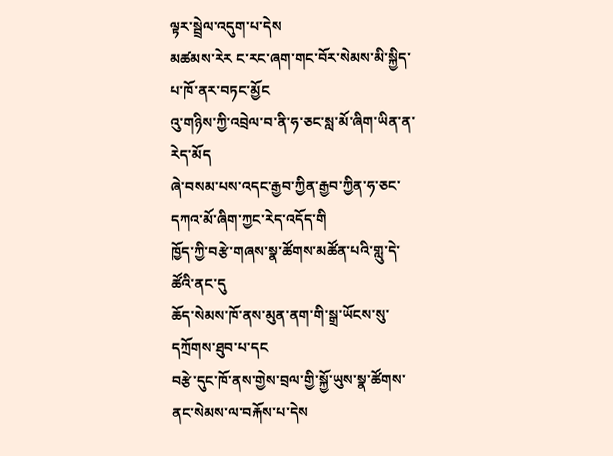ལྟར་སྦྲེལ་འདུག་པ་དེས
མཚམས་རེར ང་རང་ཞག་གང་བོར་སེམས་མི་སྐྱིད་པ་ཁོ་ནར་བཏང་མྱོང
འུ་གཉིས་ཀྱི་འབྲེལ་བ་ནི་ཧ་ཅང་སླ་མོ་ཞིག་ཡིན་ན་རེད་མོད
ཞེ་བསམ་པས་འདང་རྒྱབ་ཀྱིན་རྒྱབ་ཀྱིན་ཧ་ཅང་དཀའ་མོ་ཞིག་ཀྱང་རེད་འདོད་གི
ཁྱོད་ཀྱི་བརྩེ་གཞས་སྣ་ཚོགས་མཚོན་པའི་གླུ་དེ་ཚོའི་ནང་དུ
ཆོད་སེམས་ཁོ་ནས་མུན་ནག་གི་སྒྲ་ཡོངས་སུ་དཀྲོགས་ཐུབ་པ་དང
བརྩེ་དུང་ཁོ་ནས་གྱེས་བྲལ་གྱི་སྐྱོ་ཡུས་སྣ་ཚོགས་ནང་སེམས་ལ་བརྐོས་པ་དེས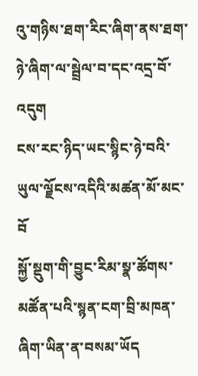འུ་གཉིས་ཐག་རིང་ཞིག་ནས་ཐག་ཉེ་ཞིག་ལ་སྦྲེལ་བ་དང་འདྲ་བོ་འདུག
ངས་རང་ཉིད་ཡང་སྙིང་ཉེ་བའི་ཡུལ་ལྗོངས་འདིའི་མཚན་མོ་མང་བོ
སྐྱོ་སྡུག་གི་བྱུང་རིམ་སྣ་ཚོགས་མཚོན་པའི་སྙན་ངག་བྲི་མཁན་ཞིག་ཡིན་ན་བསམ་ཡོད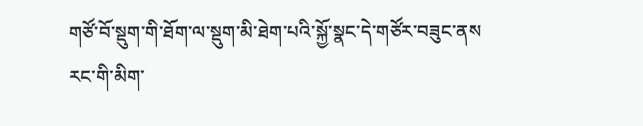གཙོ་བོ་སྡུག་གི་ཐོག་ལ་སྡུག་མི་ཐེག་པའི་སྐྱོ་སྣང་དེ་གཙོར་བཟུང་ནས
རང་གི་མིག་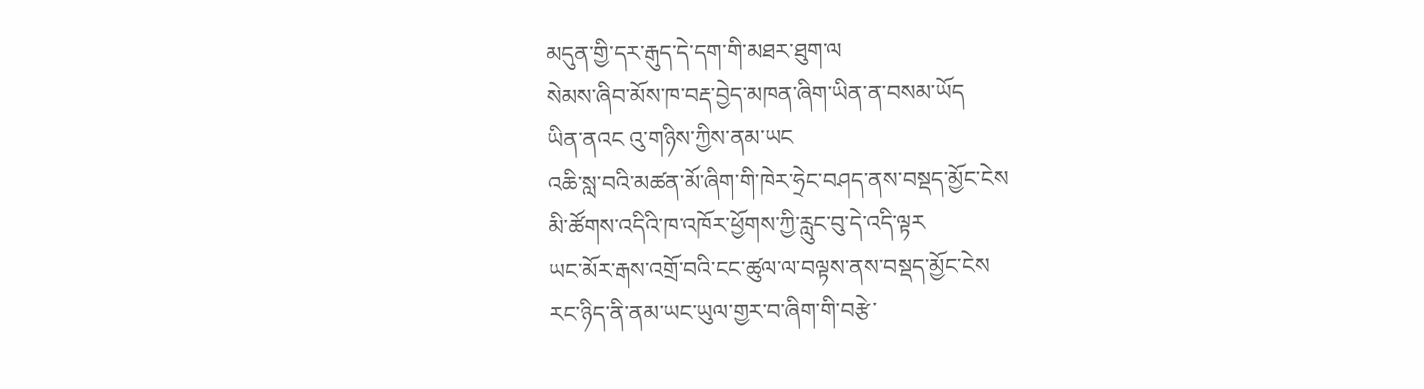མདུན་གྱི་དར་རྒུད་དེ་དག་གི་མཐར་ཐུག་ལ
སེམས་ཞིབ་མོས་ཁ་བརྡ་བྱེད་མཁན་ཞིག་ཡིན་ན་བསམ་ཡོད
ཡིན་ནའང འུ་གཉིས་ཀྱིས་ནམ་ཡང
འཆི་སླ་བའི་མཚན་མོ་ཞིག་གི་ཁེར་ཧྲེང་བཤད་ནས་བསྡད་མྱོང་ངེས
མི་ཚོགས་འདིའི་ཁ་འཁོར་ཕྱོགས་ཀྱི་རླུང་བུ་དེ་འདི་ལྟར
ཡང་མོར་རྒས་འགྲོ་བའི་ངང་ཚུལ་ལ་བལྟས་ནས་བསྡད་མྱོང་ངེས
རང་ཉིད་ནི་ནམ་ཡང་ཡུལ་གྱར་བ་ཞིག་གི་བརྩེ་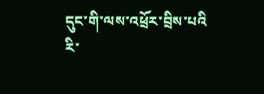དུང་གི་ལས་འཕྲོར་བྲིས་པའི
རི་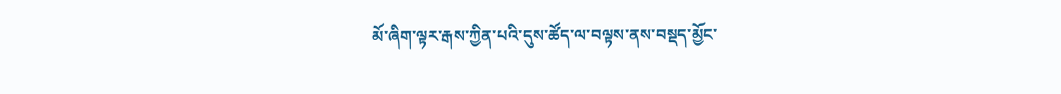མོ་ཞིག་ལྟར་རྒས་ཀྱིན་པའི་དུས་ཚོད་ལ་བལྟས་ནས་བསྡད་མྱོང་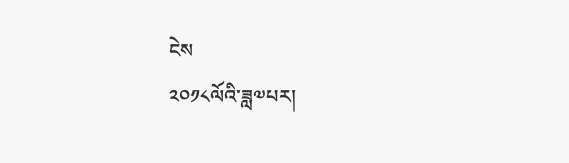ངེས
༢༠༡༨ལོའི་ཟླ༧པར།